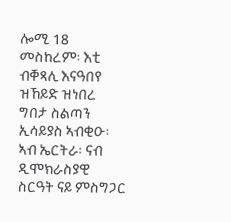ሎሚ 18 መስከረም፡ እቲ ብቐጻሊ እናዓበየ ዝኸይድ ዝነበረ ግበታ ስልጣን ኢሳይያስ ኣብቂዑ፡ ኣብ ኤርትራ፡ ናብ ዲሞክራስያዊ ስርዓት ናይ ምስግጋር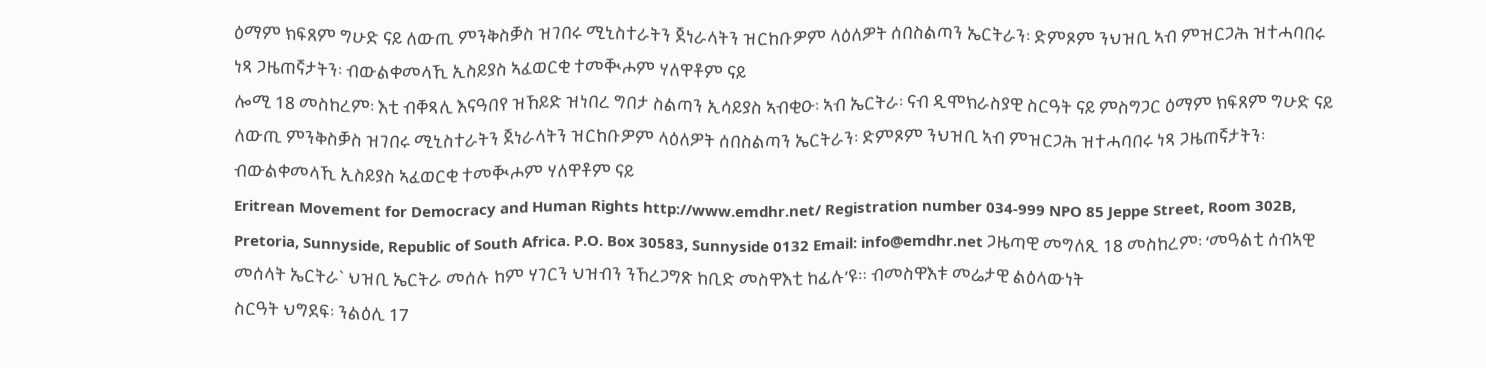ዕማም ክፍጸም ግሁድ ናይ ለውጢ ምንቅስቓስ ዝገበሩ ሚኒስተራትን ጀነራላትን ዝርከቡዎም ላዕለዎት ሰበስልጣን ኤርትራን፡ ድምጾም ንህዝቢ ኣብ ምዝርጋሕ ዝተሓባበሩ ነጻ ጋዜጠኛታትን፡ ብውልቀመላኺ ኢስይያስ ኣፈወርቂ ተመቚሖም ሃለዋቶም ናይ
ሎሚ 18 መስከረም፡ እቲ ብቐጻሊ እናዓበየ ዝኸይድ ዝነበረ ግበታ ስልጣን ኢሳይያስ ኣብቂዑ፡ ኣብ ኤርትራ፡ ናብ ዲሞክራስያዊ ስርዓት ናይ ምስግጋር ዕማም ክፍጸም ግሁድ ናይ ለውጢ ምንቅስቓስ ዝገበሩ ሚኒስተራትን ጀነራላትን ዝርከቡዎም ላዕለዎት ሰበስልጣን ኤርትራን፡ ድምጾም ንህዝቢ ኣብ ምዝርጋሕ ዝተሓባበሩ ነጻ ጋዜጠኛታትን፡ ብውልቀመላኺ ኢስይያስ ኣፈወርቂ ተመቚሖም ሃለዋቶም ናይ
Eritrean Movement for Democracy and Human Rights http://www.emdhr.net/ Registration number 034-999 NPO 85 Jeppe Street, Room 302B, Pretoria, Sunnyside, Republic of South Africa. P.O. Box 30583, Sunnyside 0132 Email: info@emdhr.net ጋዜጣዊ መግለጺ 18 መስከረም፡ ‘መዓልቲ ሰብኣዊ መሰላት ኤርትራ` ህዝቢ ኤርትራ መሰሉ ከም ሃገርን ህዝብን ንኸረጋግጽ ከቢድ መስዋእቲ ከፊሉ’ዩ። ብመስዋእቱ መሬታዊ ልዕላውነት
ስርዓት ህግደፍ፡ ንልዕሊ 17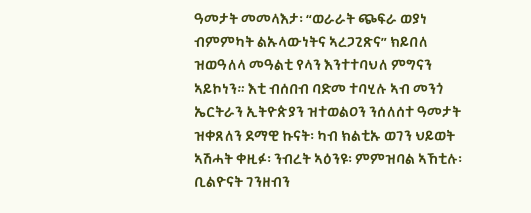ዓመታት መመላእታ፡ “ወራራት ጭፍራ ወያነ ብምምካት ልኡላውነትና ኣረጋጊጽና” ክይበለ ዝወዓለላ መዓልቲ የላን እንተተባህለ ምግናን ኣይኮነን። እቲ ብሰበብ ባድመ ተባሂሉ ኣብ መንጎ ኤርትራን ኢትዮጵያን ዝተወልዐን ንሰለሰተ ዓመታት ዝቀጸለን ደማዊ ኩናት፡ ካብ ክልቲኡ ወገን ህይወት ኣሽሓት ቀዚፉ፡ ንብረት ኣዕንዩ፡ ምምዝባል ኣኸቲሉ፡ ቢልዮናት ገንዘብን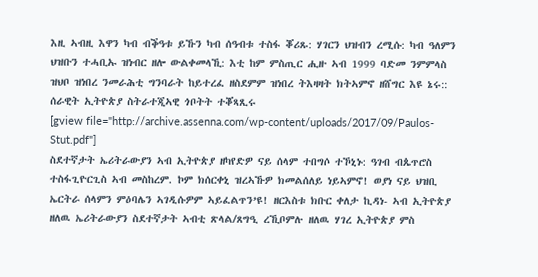እዚ ኣብዚ እዋን ካብ ብቕዓቱ ይኹን ካብ ሰዓብቱ ተስፋ ቖሪጹ: ሃገርን ህዝብን ረሚሱ: ካብ ዓለምን ህዝቡን ተሓቢኡ ዝነብር ዘሎ ውልቀመላኺ: እቲ ከም ምስጢር ሒዙ ኣብ 1999 ባድመ ንምምላስ ዝህቦ ዝነበረ ንመራሕቲ ግንባራት ከይተረፈ ዘስደምም ዝነበረ ትእዛዛት ክትኣምኖ ዘሸግር እዩ ኔሩ:: ሰራዊት ኢትዮጵያ ስትራተጂኣዊ ጎቦትት ተቖጻጺሩ
[gview file="http://archive.assenna.com/wp-content/uploads/2017/09/Paulos-Stut.pdf"]
ስደተኛታት ኤሪትራውያን ኣብ ኢትዮጵያ ዘካየድዎ ናይ ሰላም ተበግሶ ተኾኒኑ: ዓገብ ብጴጥሮስ ተስፋጊዮርጊስ ኣብ መስከረም. ኮም ክሰርቀኒ ዝረኣኹዎ ክመልሰለይ ነይኣምኖ! ወያነ ናይ ህዝቢ ኤርትራ ሰላምን ምዕባሌን ኣገዲሱዎም ኣይፈልጥን’ዩ! ዘርእስቱ ክቡር ቀለታ ኪዳነ- ኣብ ኢትዮጵያ ዘለዉ ኤሪትራውያን ስደተኛታት ኣብቲ ጽላል/ጸግዒ ረኺቦምሉ ዘለዉ ሃገረ ኢትዮጵያ ምስ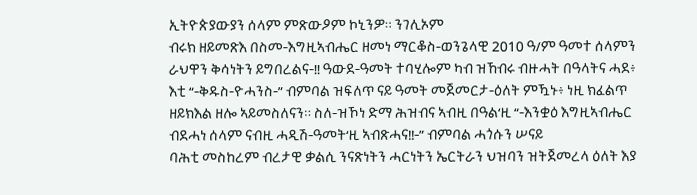ኢትዮጵያውያን ሰላም ምጽውዖም ኮኒንዎ። ንገሊኦም
ብሩክ ዘይመጽእ በስመ-እግዚኣብሔር ዘመነ ማርቆስ-ወንጌላዊ 2010 ዓ/ም ዓመተ ሰላምን ራህዋን ቅሳነትን ይግበረልና-!! ዓውደ-ዓመት ተባሂሎም ካብ ዝኸብሩ ብዙሓት በዓላትና ሓደ፥ እቲ “-ቅዱስ-ዮሓንስ-” ብምባል ዝፍለጥ ናይ ዓመት መጀመርታ-ዕለት ምዃኑ፥ ነዚ ክፈልጥ ዘይክእል ዘሎ ኣይመስለናን። ስለ-ዝኾነ ድማ ሕዝብና ኣብዚ በዓል‘ዚ “-እንቋዕ እግዚኣብሔር ብደሓነ ሰላም ናብዚ ሓዲሽ-ዓመት‘ዚ ኣብጽሓና!!-” ብምባል ሓጎሱን ሠናይ
ባሕቲ መስከረም ብረታዊ ቃልሲ ንናጽነትን ሓርነትን ኤርትራን ህዝባን ዝትጀመረላ ዕለት እያ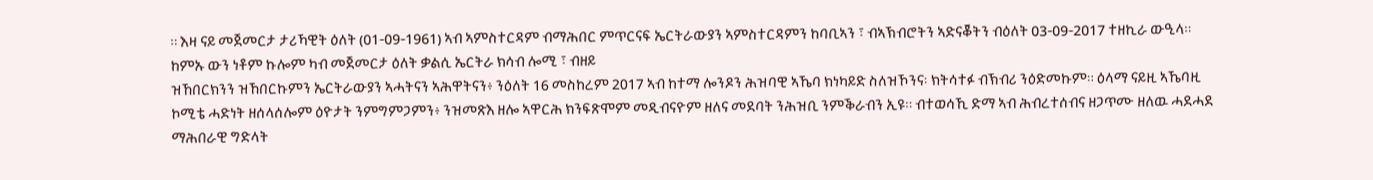። እዛ ናይ መጀመርታ ታሪኻዊት ዕለት (01-09-1961) ኣብ ኣምስተርዳም ብማሕበር ምጥርናፍ ኤርትራውያን ኣምስተርዳምን ከባቢኣን ፣ ብኣኽብሮትን ኣድናቖትን ብዕለት 03-09-2017 ተዘኪራ ውዒላ። ከምኡ ውን ነቶም ኩሎም ካብ መጀመርታ ዕለት ቃልሲ ኤርትራ ክሳብ ሎሚ ፣ ብዘይ
ዝኸበርክንን ዝኸበርኩምን ኤርትራውያን ኣሓትናን ኣሕዋትናን፥ ንዕለት 16 መስከረም 2017 ኣብ ከተማ ሎንዶን ሕዝባዊ ኣኼባ ክነካይድ ስለዝኾንና፡ ክትሳተፉ ብኽብሪ ንዕድመኩም። ዕላማ ናይዚ ኣኼባዚ ኮሚቴ ሓድነት ዘሰላሰሎም ዕዮታት ንምግምጋምን፥ ንዝመጽእ ዘሎ ኣዋርሕ ክንፍጽሞም መዲብናዮም ዘለና መደባት ንሕዝቢ ንምቕራብን ኢዩ። ብተወሳኺ ድማ ኣብ ሕብረተሰብና ዘጋጥሙ ዘለዉ ሓደሓደ ማሕበራዊ ግድላት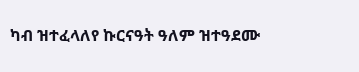ካብ ዝተፈላለየ ኩርናዓት ዓለም ዝተዓደሙ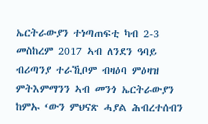ኤርትራውያን ተነጣጠፍቲ ካብ 2-3 መስከረም 2017 ኣብ ለንደን ዓባይ ብሪጣንያ ተራኺቦም ብዛዕባ ምዕዛዝ ምትእምማንን ኣብ መንጎ ኤርትራውያን ከምኡ ‘ውን ምህናጽ ሓያል ሕብረተሰብን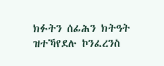ክፉትን ሰፊሕን ክትዓት ዝተኻየደሉ ኮንፈረንስ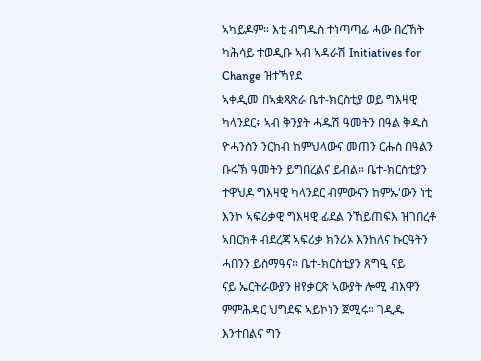ኣካይዶም። እቲ ብግዱስ ተነጣጣፊ ሓው በረኸት ካሕሳይ ተወዲቡ ኣብ ኣዳራሽ Initiatives for Change ዝተኻየደ
ኣቀዲመ በኣቋጻጽራ ቤተ-ክርስቲያ ወይ ግእዛዊ ካላንደር፥ ኣብ ቅንያት ሓዱሽ ዓመትን በዓል ቅዱስ ዮሓንስን ንርከብ ከምህላውና መጠን ርሑስ በዓልን ቡሩኽ ዓመትን ይግበረልና ይብል። ቤተ-ክርስቲያን ተዋህዶ ግእዛዊ ካላንደር ብምውናን ከምኡ'ውን ነቲ እንኮ ኣፍሪቃዊ ግእዛዊ ፊደል ንኸይጠፍእ ዝገበረቶ ኣበርክቶ ብደረጃ ኣፍሪቃ ክንሪኦ እንከለና ኩርዓትን ሓበንን ይስማዓና። ቤተ-ክርስቲያን ጸግዒ ናይ
ናይ ኤርትራውያን ዘየቃርጽ ኣውያት ሎሚ ብእዋን ምምሕዳር ህግደፍ ኣይኮነን ጀሚሩ። ገዲዱ እንተበልና ግን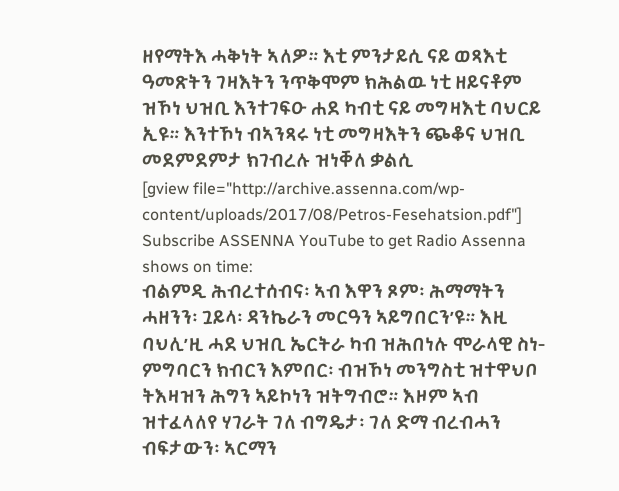ዘየማትእ ሓቅነት ኣለዎ። እቲ ምንታይሲ ናይ ወጻእቲ ዓመጽትን ገዛእትን ንጥቅሞም ክሕልዉ ነቲ ዘይናቶም ዝኾነ ህዝቢ እንተገፍዑ ሐደ ካብቲ ናይ መግዛእቲ ባህርይ ኢዩ። እንተኾነ ብኣንጻሩ ነቲ መግዛእትን ጭቆና ህዝቢ መደምደምታ ክገብረሉ ዝነቐለ ቃልሲ
[gview file="http://archive.assenna.com/wp-content/uploads/2017/08/Petros-Fesehatsion.pdf"] Subscribe ASSENNA YouTube to get Radio Assenna shows on time:
ብልምዲ ሕብረተሰብና፡ ኣብ እዋን ጾም፡ ሕማማትን ሓዘንን፡ ጓይላ፡ ዳንኬራን መርዓን ኣይግበርን’ዩ። እዚ ባህሊ’ዚ ሓደ ህዝቢ ኤርትራ ካብ ዝሕበነሉ ሞራላዊ ስነ-ምግባርን ክብርን እምበር፡ ብዝኾነ መንግስቲ ዝተዋህቦ ትእዛዝን ሕግን ኣይኮነን ዝትግብሮ። እዞም ኣብ ዝተፈላለየ ሃገራት ገለ ብግዴታ፡ ገለ ድማ ብረብሓን ብፍታውን፡ ኣርማን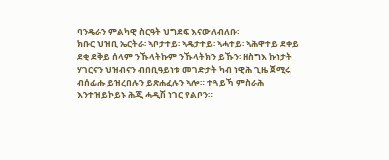ባንዴራን ምልካዊ ስርዓት ህግደፍ እናውለብለቡ፡
ክቡር ህዝቢ ኤርትራ፡ ኣቦታተይ፡ ኣዴታተይ፡ ኣሓተይ፡ ኣሕዋተይ ደቀይ ደቂ ደቅይ ሰላም ንኹላትኩም ንኹላትክን ይኹን፡ ዘስግእ ኩነታት ሃገርናን ህዝብናን ብበቢዓይነቱ መገድታት ካብ ነዊሕ ጊዜ ጀሚሩ ብሰፊሑ ይዝረበሉን ይጽሐፈሉን ኣሎ። ተጓይኻ ምስራሕ እንተዝይኮይኑ ሕጂ ሓዲሽ ነገር የልቦን።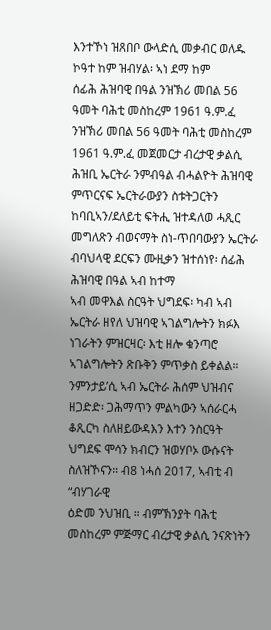እንተኾነ ዝጸበቦ ውላድሲ መቃብር ወለዱ ኮዓተ ከም ዝብሃል፡ ኣነ ደማ ከም
ሰፊሕ ሕዝባዊ በዓል ንዝኽሪ መበል 56 ዓመት ባሕቲ መስከረም 1961 ዓ.ም.ፈ ንዝኽሪ መበል 56 ዓመት ባሕቲ መስከረም 1961 ዓ.ም.ፈ መጀመርታ ብረታዊ ቃልሲ ሕዝቢ ኤርትራ ንምብዓል ብሓልዮት ሕዝባዊ ምጥርናፍ ኤርትራውያን ስቱትጋርትን ከባቢኣን/ደለይቲ ፍትሒ ዝተዳለወ ሓጺር መግለጽን ብወናማት ስነ-ጥበባውያን ኤርትራ ብባህላዊ ደርፍን ሙዚቃን ዝተሰነየ፡ ሰፊሕ ሕዝባዊ በዓል ኣብ ከተማ
ኣብ መዋእል ስርዓት ህግደፍ፡ ካብ ኣብ ኤርትራ ዘየለ ህዝባዊ ኣገልግሎትን ክፉእ ነገራትን ምዝርዛር፡ እቲ ዘሎ ቁንጣሮ ኣገልግሎትን ጽቡቅን ምጥቃስ ይቀልል። ንምንታይ’ሲ ኣብ ኤርትራ ሕሰም ህዝብና ዘጋድድ፡ ጋሕማጥን ምልካውን ኣሰራርሓ ቆጺርካ ስለዘይውዳእን እተን ንስርዓት ህግደፍ ሞሳን ክብርን ዝወሃቦኦ ውሱናት ስለዝኾናን። ብ8 ነሓሰ 2017, ኣብቲ ብ “ብሃገራዊ
ዕድመ ንህዝቢ ። ብምኽንያት ባሕቲ መስከረም ምጅማር ብረታዊ ቃልሲ ንናጽነትን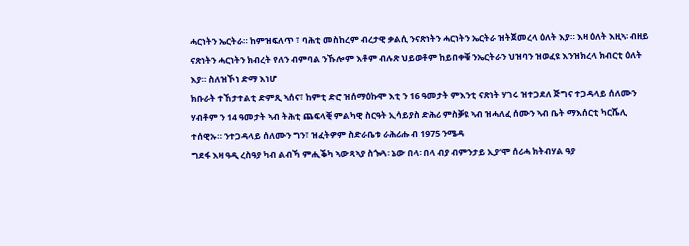ሓርነትን ኤርትራ። ከምዝፍለጥ ፣ ባሕቲ መስከረም ብረታዊ ቃልሲ ንናጽነትን ሓርነትን ኤርትራ ዝትጀመረላ ዕለት እያ። እዛ ዕለት እዚኣ፡ ብዘይ ናጽነትን ሓርነትን ክብረት የለን ብምባል ንኹሎም እቶም ብሉጽ ህይወቶም ከይበቀቑ ንኤርትራን ህዝባን ዝወፈዩ እንዝክረላ ክብርቲ ዕለት እያ። ስለዝኾነ ድማ እነሆ
ክቡራት ተኸታተልቲ ድምጺ ኣሰና፣ ከምቲ ድሮ ዝሰማዕኩሞ እቲ ን 16 ዓመታት ምእንቲ ናጽነት ሃገሩ ዝተጋደለ ጅግና ተጋዳላይ ሰለሙን ሃብቶም ን 14 ዓመታት ኣብ ትሕቲ ጨፍላቒ ምልካዊ ስርዓት ኢሳይያስ ድሕሪ ምስቓዩ ኣብ ዝሓለፈ ሰሙን ኣብ ቤት ማእሰርቲ ካርሼሊ ተሰዊኡ። ንተጋዳላይ ሰለሙን ግን፣ ዝፈትዎም ስድራቤቱ ራሕሪሑ ብ 1975 ንሜዳ
ግደፋ እዛ ዓዲ ረስዓያ ካብ ልብኻ ምሒቕካ ኣውጻኣያ ስጐጓ፡ ኔው በላ፡ በላ ብያ ብምንታይ ኢያ‘ሞ ሰሪሓ ክትብሃል ዓያ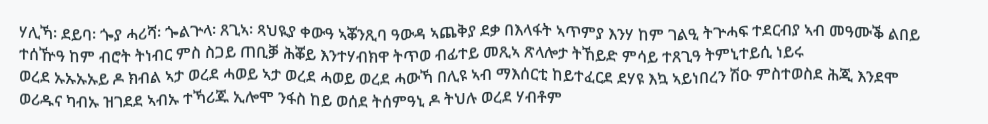ሃሊኻ፡ ደይባ፡ ጐያ ሓሪሻ፡ ጐልጕላ፡ ጸጊኣ፡ ጻህዪያ ቀውዓ ኣቖንጺባ ዓውዳ ኣጨቅያ ደቃ በእላፋት ኣጥምያ እንሃ ከም ገልዒ ትጕሓፍ ተደርብያ ኣብ መዓሙቕ ልበይ ተሰዅዓ ከም ብሮት ትነብር ምስ ስጋይ ጠቢቓ ሕቖይ እንተሃብክዋ ትጥወ ብፊተይ መጺኣ ጽላሎታ ትኸይድ ምሳይ ተጸጊዓ ትምኒተይሲ ነይሩ
ወረደ ኡኡኡኡይ ዶ ክብል ኣታ ወረደ ሓወይ ኣታ ወረደ ሓወይ ወረደ ሓውኻ በሊዩ ኣብ ማእሰርቲ ከይተፈርደ ደሃዩ እኳ ኣይነበረን ሽዑ ምስተወስደ ሕጂ እንደሞ ወሪዱና ካብኡ ዝገደደ ኣብኡ ተኻሪጁ ኢሎሞ ንፋስ ከይ ወሰደ ትሰምዓኒ ዶ ትህሉ ወረደ ሃብቶም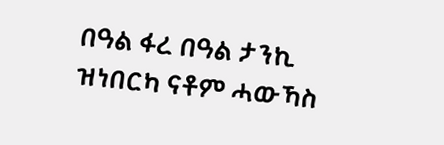በዓል ፋረ በዓል ታንኪ ዝነበርካ ናቶም ሓውኻስ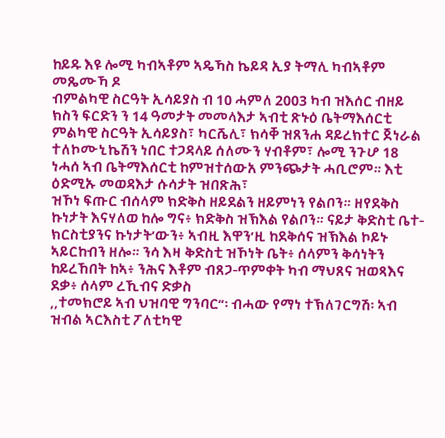ከይዱ እዩ ሎሚ ካብኣቶም ኣዴኻስ ኬይዳ ኢያ ትማሊ ካብኣቶም መጼሙኻ ዶ
ብምልካዊ ስርዓት ኢሳይያስ ብ 10 ሓምለ 2003 ካብ ዝእሰር ብዘይ ክስን ፍርድን ን 14 ዓመታት መመላእታ ኣብቲ ጽኑዕ ቤትማእሰርቲ ምልካዊ ስርዓት ኢሳይያስ፣ ካርሼሊ፣ ክሳቐ ዝጸንሐ ዳይረክተር ጀነራል ተለኮሙኒኬሽን ነበር ተጋዳላይ ሰለሙን ሃብቶም፣ ሎሚ ንጉሆ 18 ነሓሰ ኣብ ቤትማእሰርቲ ከምዝተሰውአ ምንጭታት ሓቢሮም። እቲ ዕድሚኡ መወዳእታ ሱሳታት ዝበጽሕ፣
ዝኾነ ፍጡር ብሰላም ክድቅስ ዘይደልን ዘይምነን የልቦን። ዘየደቅስ ኩነታት እናሃለወ ከሎ ግና፥ ክድቅስ ዝኽእል የልቦን። ናይታ ቅድስቲ ቤተ-ክርስቲያንና ኩነታት’ውን፥ ኣብዚ እዋን’ዚ ከደቅሰና ዝኽእል ኮይኑ ኣይርከብን ዘሎ። ንሳ እዛ ቅድስቲ ዝኾነት ቤት፥ ሰላምን ቅሳነትን ከይረኸበት ከኣ፥ ንሕና እቶም ብጸጋ-ጥምቀት ካብ ማህጸና ዝወጻእና ደቃ፥ ሰላም ረኺብና ድቃስ
,,ተመክሮይ ኣብ ህዝባዊ ግንባር“፡ ብሓው የማነ ተኽለገርግሽ፡ ኣብ ዝብል ኣርእስቲ ፖለቲካዊ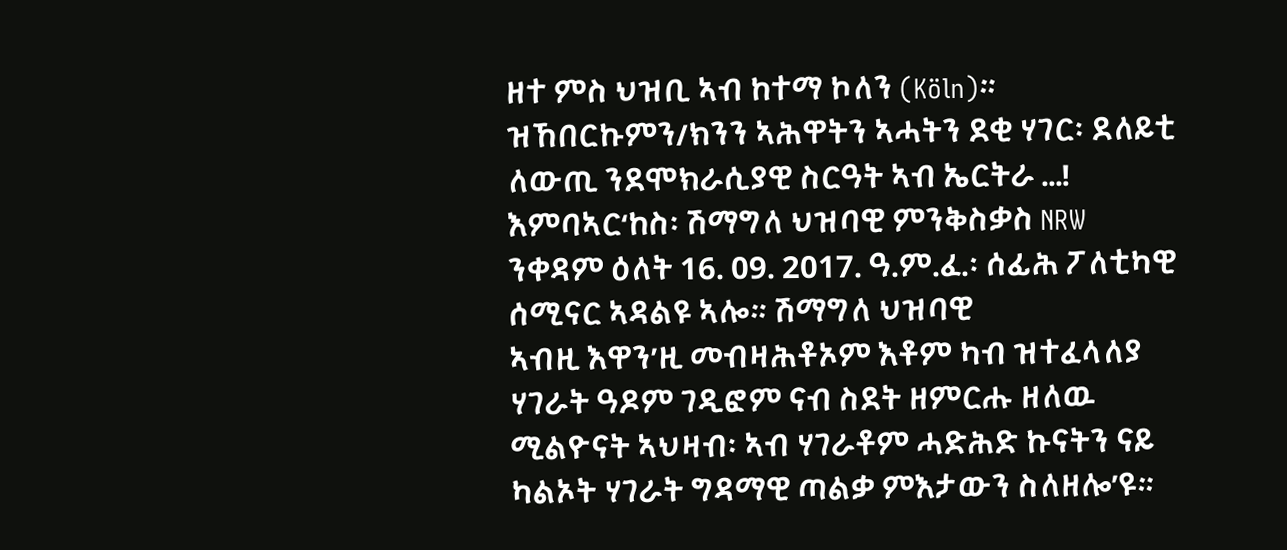ዘተ ምስ ህዝቢ ኣብ ከተማ ኮለን (Köln)። ዝኸበርኩምን/ክንን ኣሕዋትን ኣሓትን ደቂ ሃገር፡ ደለይቲ ለውጢ ንደሞክራሲያዊ ስርዓት ኣብ ኤርትራ …! እምባኣር‘ከስ፡ ሽማግለ ህዝባዊ ምንቅስቃስ NRW ንቀዳም ዕለት 16. 09. 2017. ዓ.ም.ፈ.፡ ሰፊሕ ፖለቲካዊ ሰሚናር ኣዳልዩ ኣሎ። ሽማግለ ህዝባዊ
ኣብዚ እዋን’ዚ መብዛሕቶኦም እቶም ካብ ዝተፈላለያ ሃገራት ዓዶም ገዲፎም ናብ ስደት ዘምርሑ ዘለዉ ሚልዮናት ኣህዛብ፡ ኣብ ሃገራቶም ሓድሕድ ኩናትን ናይ ካልኦት ሃገራት ግዳማዊ ጣልቃ ምእታውን ስለዘሎ’ዩ።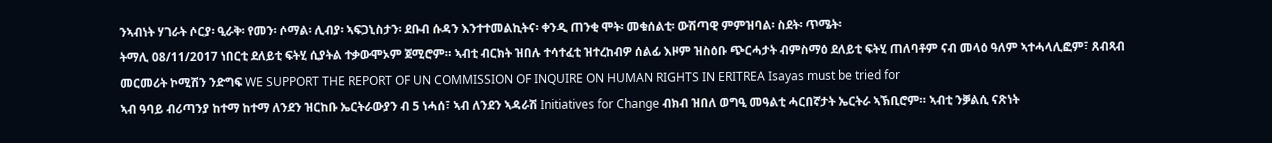ንኣብነት ሃገራት ሶርያ፡ ዒራቅ፡ የመን፡ ሶማል፡ ሊብያ፡ ኣፍጋኒስታን፡ ደቡብ ሱዳን እንተተመልኪትና፡ ቀንዲ ጠንቂ ሞት፡ መቁሰልቲ፡ ውሽጣዊ ምምዝባል፡ ስደት፡ ጥሜት፡
ትማሊ 08/11/2017 ነበርቲ ደለይቲ ፍትሂ ሲያትል ተቃውሞኦም ጀሚሮም። ኣብቲ ብርክት ዝበሉ ተሳተፈቲ ዝተረከብዎ ሰልፊ እዞም ዝስዕቡ ጭርሓታት ብምስማዕ ደለይቲ ፍትሂ ጠለባቶም ናብ መላዕ ዓለም ኣተሓላሊፎም፣ ጸብጻብ መርመሪት ኮሚሽን ንድግፍ WE SUPPORT THE REPORT OF UN COMMISSION OF INQUIRE ON HUMAN RIGHTS IN ERITREA Isayas must be tried for
ኣብ ዓባይ ብሪጣንያ ከተማ ከተማ ለንደን ዝርከቡ ኤርትራውያን ብ 5 ነሓሰ፣ ኣብ ለንደን ኣዳራሽ Initiatives for Change ብክብ ዝበለ ወግዒ መዓልቲ ሓርበኛታት ኤርትራ ኣኽቢሮም። ኣብቲ ንቓልሲ ናጽነት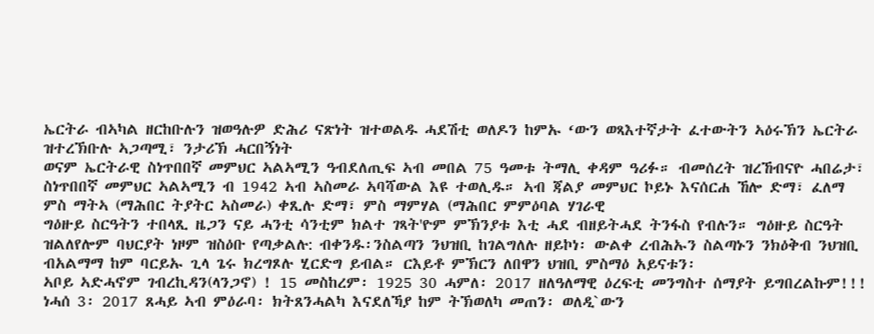ኤርትራ ብኣካል ዘርከቡሉን ዝወዓሉዎ ድሕሪ ናጽነት ዝተወልዱ ሓደሽቲ ወለዶን ከምኡ ‘ውን ወጻእተኛታት ፈተውትን ኣዕሩኽን ኤርትራ ዝተረኽቡሉ ኣጋጣሚ፣ ንታሪኽ ሓርበኝነት
ወናም ኤርትራዊ ስነጥበበኛ መምህር ኣልኣሚን ዓብደለጢፍ ኣብ መበል 75 ዓመቱ ትማሊ ቀዳም ዓሪፉ። ብመሰረት ዝረኸብናዮ ሓበሬታ፣ ስነጥበበኛ መምህር ኣልኣሚን ብ 1942 ኣብ ኣስመራ ኣባሻውል እዩ ተወሊዱ። ኣብ ጃልያ መምህር ኮይኑ እናሰርሐ ኸሎ ድማ፣ ፈለማ ምስ ማትኣ (ማሕበር ትያትር ኣስመራ) ቀጺሉ ድማ፣ ምስ ማምሃል (ማሕበር ምምዕባል ሃገራዊ
ግዕዙይ ስርዓትን ተበላጺ ዜጋን ናይ ሓንቲ ሳንቲም ክልተ ገጻት'ዮም ምኽንያቱ እቲ ሓደ ብዘይትሓደ ትንፋስ የብሉን። ግዕዙይ ስርዓት ዝልለየሎም ባህርያት ነዞም ዝስዕቡ የጣቃልሉ: ብቀንዱ፡ንስልጣን ንህዝቢ ከገልግለሉ ዘይኮነ፡ ውልቀ ረብሕኡን ስልጣኑን ንክዕቅብ ንህዝቢ ብአልማማ ከም ባርይኡ ጊላ ጌሩ ክረግጾሉ ሂርድግ ይብል። ርእይቶ ምኽርን ለበዋን ህዝቢ ምስማዕ አይናቱን፡
ኣቦይ ኣድሓኖም ገብረኪዳን(ላንጋኖ) ! 15 መስከረም፡ 1925 30 ሓምለ፡ 2017 ዘለዓለማዊ ዕረፍቲ መንግስተ ሰማያት ይግበረልኩም!!! ነሓሰ 3፡ 2017 ጸሓይ ኣብ ምዕራባ፡ ክትጸንሓልካ እናደለኻያ ከም ትኽወለካ መጠን፡ ወለዲ`ውን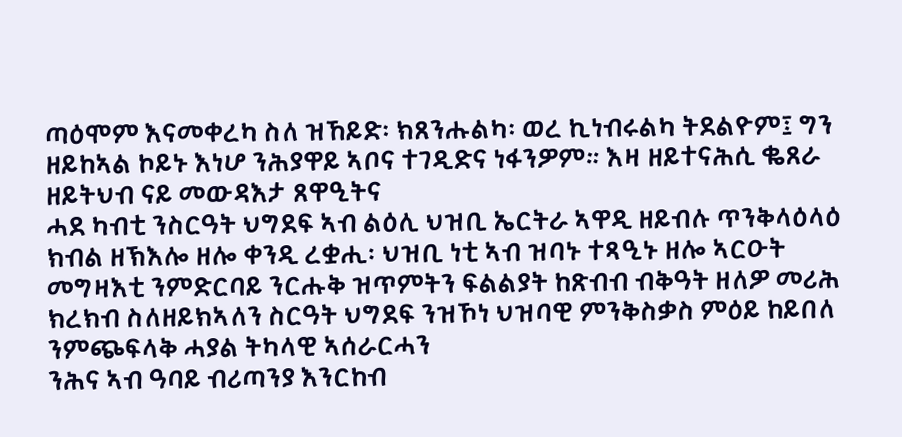ጣዕሞም እናመቀረካ ስለ ዝኸይድ፡ ክጸንሑልካ፡ ወረ ኪነብሩልካ ትደልዮም፤ ግን ዘይከኣል ኮይኑ እነሆ ንሕያዋይ ኣቦና ተገዲድና ነፋንዎም። እዛ ዘይተናሕሲ ቈጸራ ዘይትህብ ናይ መውዳእታ ጸዋዒትና
ሓደ ካብቲ ንስርዓት ህግደፍ ኣብ ልዕሊ ህዝቢ ኤርትራ ኣዋዲ ዘይብሉ ጥንቅላዕላዕ ክብል ዘኽእሎ ዘሎ ቀንዲ ረቋሒ፡ ህዝቢ ነቲ ኣብ ዝባኑ ተጻዒኑ ዘሎ ኣርዑት መግዛእቲ ንምድርባይ ንርሑቅ ዝጥምትን ፍልልያት ከጽብብ ብቅዓት ዘለዎ መሪሕ ክረክብ ስለዘይክኣለን ስርዓት ህግደፍ ንዝኾነ ህዝባዊ ምንቅስቃስ ምዕይ ከይበለ ንምጭፍላቅ ሓያል ትካላዊ ኣሰራርሓን
ንሕና ኣብ ዓባይ ብሪጣንያ እንርከብ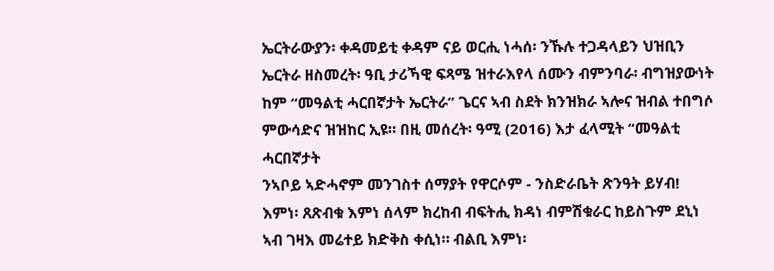ኤርትራውያን፡ ቀዳመይቲ ቀዳም ናይ ወርሒ ነሓሰ፡ ንኹሉ ተጋዳላይን ህዝቢን ኤርትራ ዘስመረት፡ ዓቢ ታሪኻዊ ፍጻሜ ዝተራእየላ ሰሙን ብምንባራ፡ ብግዝያውነት ከም “መዓልቲ ሓርበኛታት ኤርትራ” ጌርና ኣብ ስደት ክንዝክራ ኣሎና ዝብል ተበግሶ ምውሳድና ዝዝከር ኢዩ። በዚ መሰረት፡ ዓሚ (2016) እታ ፈላሚት “መዓልቲ ሓርበኛታት
ንኣቦይ ኣድሓኖም መንገስተ ሰማያት የዋርሶም - ንስድራቤት ጽንዓት ይሃብ!
እምነ፡ ጸጽብቁ እምነ ሰላም ክረከብ ብፍትሒ ክዳነ ብምሽቁራር ከይስጉም ደኒነ ኣብ ገዛእ መሬተይ ክድቅስ ቀሲነ። ብልቢ እምነ፡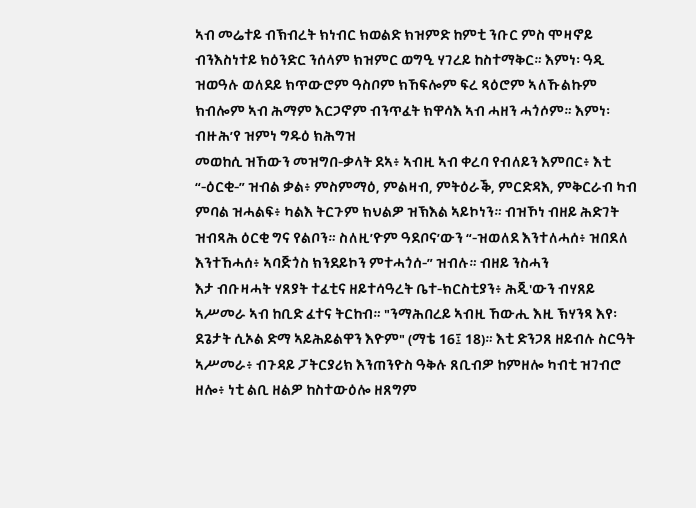ኣብ መሬተይ ብኽብረት ክነብር ክወልድ ክዝምድ ከምቲ ንቡር ምስ ሞዛኖይ ብንእስነተይ ክዕንድር ንሰላም ክዝምር ወግዒ ሃገረይ ከስተማቅር። እምነ፡ ዓዲ ዝወዓሉ ወለደይ ክጥውሮም ዓስቦም ክኸፍሎም ፍረ ጻዕሮም ኣለኹልኩም ክብሎም ኣብ ሕማም እርጋኖም ብንጥፈት ክዋሳእ ኣብ ሓዘን ሓጎሶም። እምነ፡ ብዙሕ’የ ዝምነ ግዱዕ ክሕግዝ
መወከሲ ዝኸውን መዝግበ-ቃላት ደኣ፥ ኣብዚ ኣብ ቀረባ የብለይን እምበር፥ እቲ “-ዕርቂ-” ዝብል ቃል፥ ምስምማዕ, ምልዛብ, ምትዕራቕ, ምርድዳእ, ምቅርራብ ካብ ምባል ዝሓልፍ፥ ካልእ ትርጉም ክህልዎ ዝኽእል ኣይኮነን። ብዝኾነ ብዘይ ሕድገት ዝብጻሕ ዕርቂ ግና የልቦን። ስለዚ’ዮም ዓደቦና’ውን “-ዝወለደ እንተለሓሰ፥ ዝበደለ እንተኸሓሰ፥ ኣባጅጎስ ክንደይኮን ምተሓጎሰ-” ዝብሉ። ብዘይ ንስሓን
እታ ብቡዛሓት ሃጸያት ተፈቲና ዘይተሳዓረት ቤተ-ክርስቲያን፥ ሕጂ'ውን ብሃጸይ ኣሥመራ ኣብ ከቢድ ፈተና ትርከብ። "ንማሕበረይ ኣብዚ ኸውሒ እዚ ኽሃንጻ እየ፡ ደጌታት ሲኦል ድማ ኣይሕይልዋን እዮም" (ማቴ 16፤ 18)። እቲ ድንጋጸ ዘይብሉ ስርዓት ኣሥመራ፥ ብጉዳይ ፓትርያሪክ እንጠንዮስ ዓቅሉ ጸቢብዎ ከምዘሎ ካብቲ ዝገብሮ ዘሎ፥ ነቲ ልቢ ዘልዎ ከስተውዕሎ ዘጸግም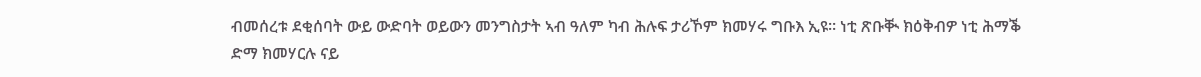ብመሰረቱ ደቂሰባት ውይ ውድባት ወይውን መንግስታት ኣብ ዓለም ካብ ሕሉፍ ታሪኾም ክመሃሩ ግቡእ ኢዩ። ነቲ ጽቡቚ ክዕቅብዎ ነቲ ሕማቕ ድማ ክመሃርሉ ናይ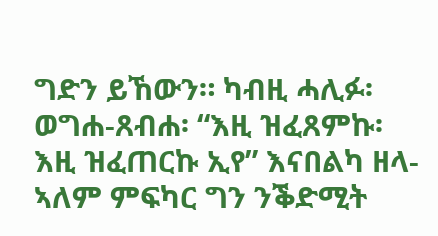ግድን ይኸውን። ካብዚ ሓሊፉ፡ ወግሐ-ጸብሐ፡ “እዚ ዝፈጸምኩ፡ እዚ ዝፈጠርኩ ኢየ” እናበልካ ዘላ-ኣለም ምፍካር ግን ንቕድሚት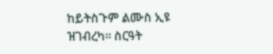ከይትስጉም ልሙስ ኢዩ ዝገብረካ። ስርዓት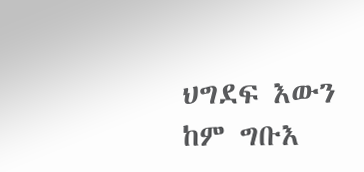ህግደፍ እውን ከም ግቡእ